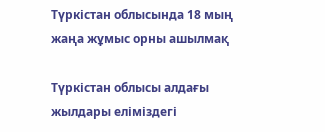Түркістан облысында 18 мың жаңа жұмыс орны ашылмақ

Түркістан облысы алдағы жылдары еліміздегі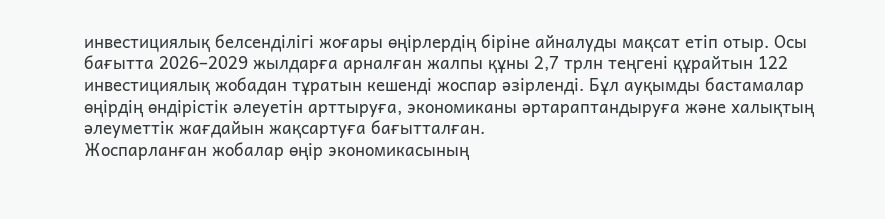инвестициялық белсенділігі жоғары өңірлердің біріне айналуды мақсат етіп отыр. Осы бағытта 2026–2029 жылдарға арналған жалпы құны 2,7 трлн теңгені құрайтын 122 инвестициялық жобадан тұратын кешенді жоспар әзірленді. Бұл ауқымды бастамалар өңірдің өндірістік әлеуетін арттыруға, экономиканы әртараптандыруға және халықтың әлеуметтік жағдайын жақсартуға бағытталған.
Жоспарланған жобалар өңір экономикасының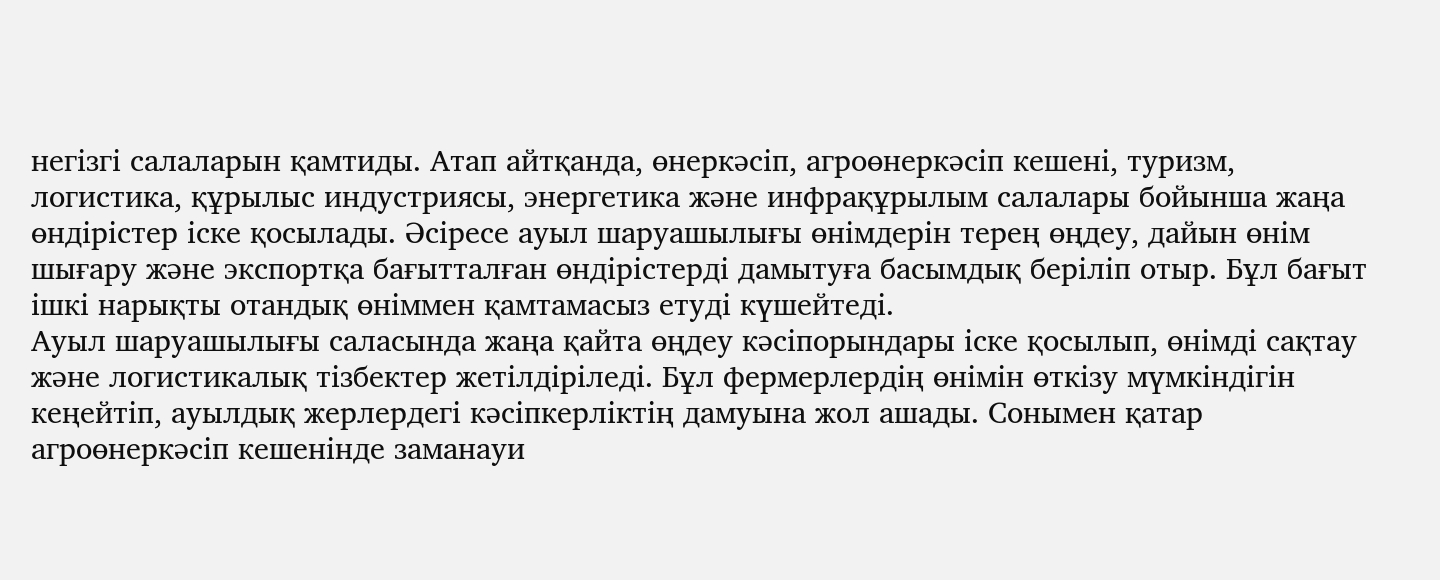негізгі салаларын қамтиды. Атап айтқанда, өнеркәсіп, агроөнеркәсіп кешені, туризм, логистика, құрылыс индустриясы, энергетика және инфрақұрылым салалары бойынша жаңа өндірістер іске қосылады. Әсіресе ауыл шаруашылығы өнімдерін терең өңдеу, дайын өнім шығару және экспортқа бағытталған өндірістерді дамытуға басымдық беріліп отыр. Бұл бағыт ішкі нарықты отандық өніммен қамтамасыз етуді күшейтеді.
Ауыл шаруашылығы саласында жаңа қайта өңдеу кәсіпорындары іске қосылып, өнімді сақтау және логистикалық тізбектер жетілдіріледі. Бұл фермерлердің өнімін өткізу мүмкіндігін кеңейтіп, ауылдық жерлердегі кәсіпкерліктің дамуына жол ашады. Сонымен қатар агроөнеркәсіп кешенінде заманауи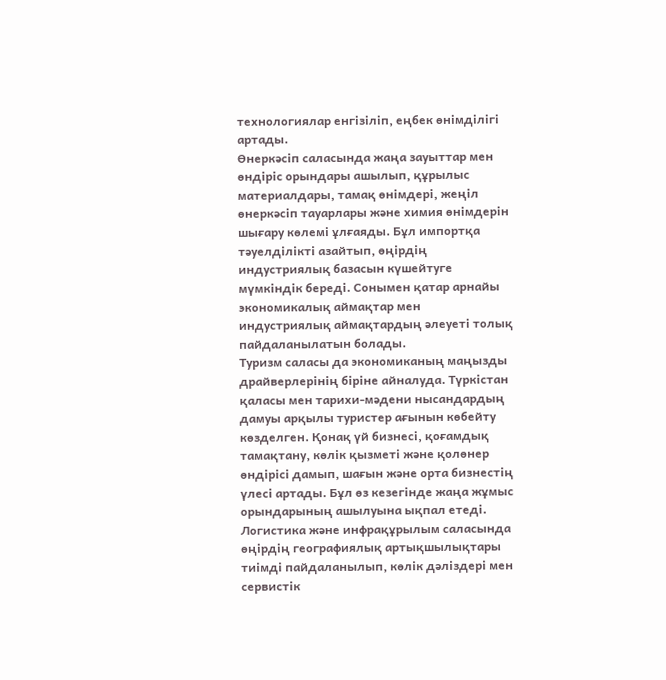технологиялар енгізіліп, еңбек өнімділігі артады.
Өнеркәсіп саласында жаңа зауыттар мен өндіріс орындары ашылып, құрылыс материалдары, тамақ өнімдері, жеңіл өнеркәсіп тауарлары және химия өнімдерін шығару көлемі ұлғаяды. Бұл импортқа тәуелділікті азайтып, өңірдің индустриялық базасын күшейтуге мүмкіндік береді. Сонымен қатар арнайы экономикалық аймақтар мен индустриялық аймақтардың әлеуеті толық пайдаланылатын болады.
Туризм саласы да экономиканың маңызды драйверлерінің біріне айналуда. Түркістан қаласы мен тарихи-мәдени нысандардың дамуы арқылы туристер ағынын көбейту көзделген. Қонақ үй бизнесі, қоғамдық тамақтану, көлік қызметі және қолөнер өндірісі дамып, шағын және орта бизнестің үлесі артады. Бұл өз кезегінде жаңа жұмыс орындарының ашылуына ықпал етеді.
Логистика және инфрақұрылым саласында өңірдің географиялық артықшылықтары тиімді пайдаланылып, көлік дәліздері мен сервистік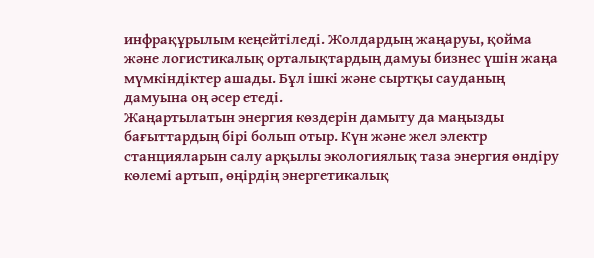инфрақұрылым кеңейтіледі. Жолдардың жаңаруы, қойма және логистикалық орталықтардың дамуы бизнес үшін жаңа мүмкіндіктер ашады. Бұл ішкі және сыртқы сауданың дамуына оң әсер етеді.
Жаңартылатын энергия көздерін дамыту да маңызды бағыттардың бірі болып отыр. Күн және жел электр станцияларын салу арқылы экологиялық таза энергия өндіру көлемі артып, өңірдің энергетикалық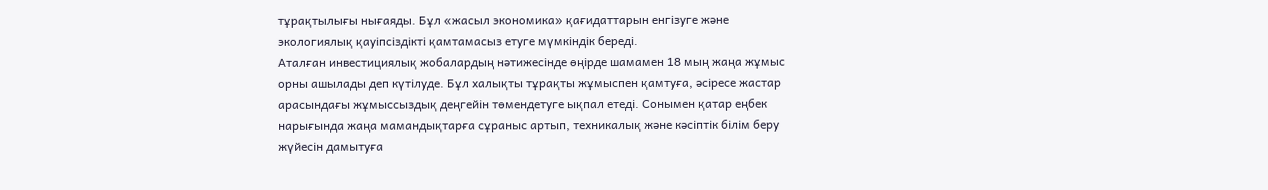тұрақтылығы нығаяды. Бұл «жасыл экономика» қағидаттарын енгізуге және экологиялық қауіпсіздікті қамтамасыз етуге мүмкіндік береді.
Аталған инвестициялық жобалардың нәтижесінде өңірде шамамен 18 мың жаңа жұмыс орны ашылады деп күтілуде. Бұл халықты тұрақты жұмыспен қамтуға, әсіресе жастар арасындағы жұмыссыздық деңгейін төмендетуге ықпал етеді. Сонымен қатар еңбек нарығында жаңа мамандықтарға сұраныс артып, техникалық және кәсіптік білім беру жүйесін дамытуға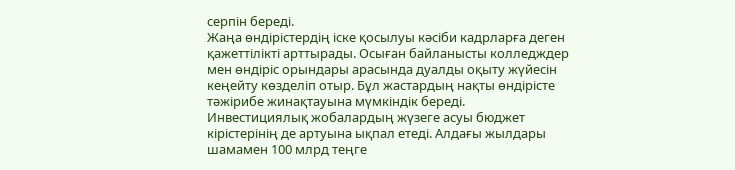серпін береді.
Жаңа өндірістердің іске қосылуы кәсіби кадрларға деген қажеттілікті арттырады. Осыған байланысты колледждер мен өндіріс орындары арасында дуалды оқыту жүйесін кеңейту көзделіп отыр. Бұл жастардың нақты өндірісте тәжірибе жинақтауына мүмкіндік береді.
Инвестициялық жобалардың жүзеге асуы бюджет кірістерінің де артуына ықпал етеді. Алдағы жылдары шамамен 100 млрд теңге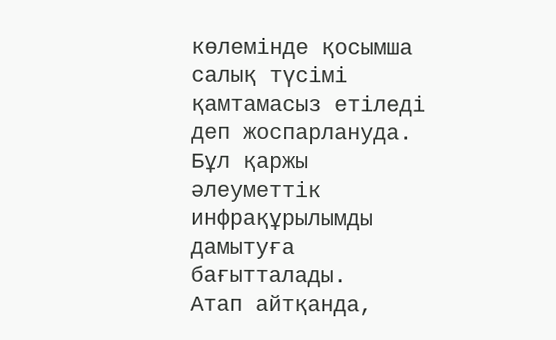көлемінде қосымша салық түсімі қамтамасыз етіледі деп жоспарлануда. Бұл қаржы әлеуметтік инфрақұрылымды дамытуға бағытталады.
Атап айтқанда,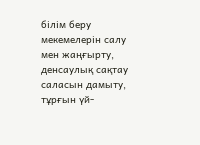білім беру мекемелерін салу мен жаңғырту, денсаулық сақтау саласын дамыту, тұрғын үй-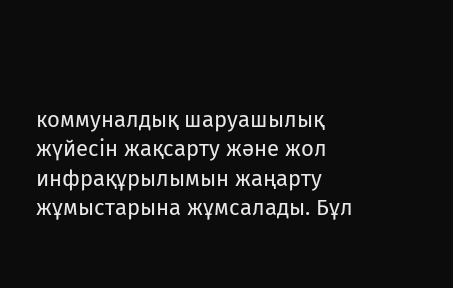коммуналдық шаруашылық жүйесін жақсарту және жол инфрақұрылымын жаңарту жұмыстарына жұмсалады. Бұл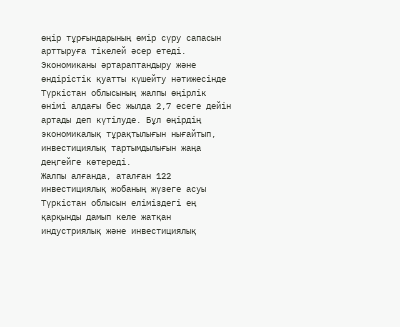өңір тұрғындарының өмір сүру сапасын арттыруға тікелей әсер етеді.
Экономиканы әртараптандыру және өндірістік қуатты күшейту нәтижесінде Түркістан облысының жалпы өңірлік өнімі алдағы бес жылда 2,7 есеге дейін артады деп күтілуде. Бұл өңірдің экономикалық тұрақтылығын нығайтып, инвестициялық тартымдылығын жаңа деңгейге көтереді.
Жалпы алғанда, аталған 122 инвестициялық жобаның жүзеге асуы Түркістан облысын еліміздегі ең қарқынды дамып келе жатқан индустриялық және инвестициялық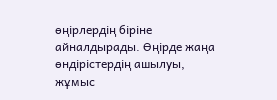өңірлердің біріне айналдырады. Өңірде жаңа өндірістердің ашылуы, жұмыс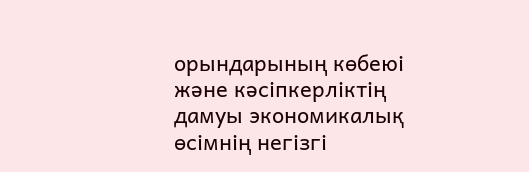орындарының көбеюі және кәсіпкерліктің дамуы экономикалық өсімнің негізгі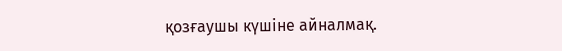қозғаушы күшіне айналмақ.